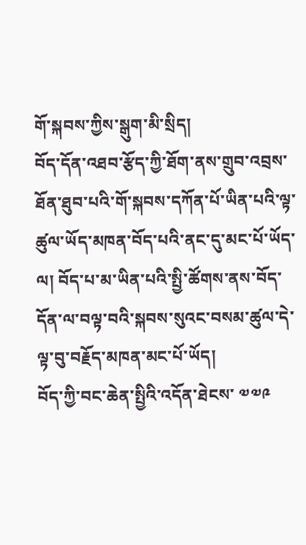གོ་སྐབས་ཀྱིས་སྒུག་མི་སྲིད།
བོད་དོན་འཐབ་རྩོད་ཀྱི་ཐོག་ནས་གྲུབ་འབྲས་ཐོན་ཐུབ་པའི་གོ་སྐབས་དཀོན་པོ་ཡིན་པའི་ལྟ་ཚུལ་ཡོད་མཁན་བོད་པའི་ནང་དུ་མང་པོ་ཡོད་ལ། བོད་པ་མ་ཡིན་པའི་སྤྱི་ཚོགས་ནས་བོད་དོན་ལ་བལྟ་བའི་སྐབས་སུའང་བསམ་ཚུལ་དེ་ལྟ་བུ་བརྗོད་མཁན་མང་པོ་ཡོད།
བོད་ཀྱི་བང་ཆེན་སྤྱིའི་འདོན་ཐེངས་ ༧༧༩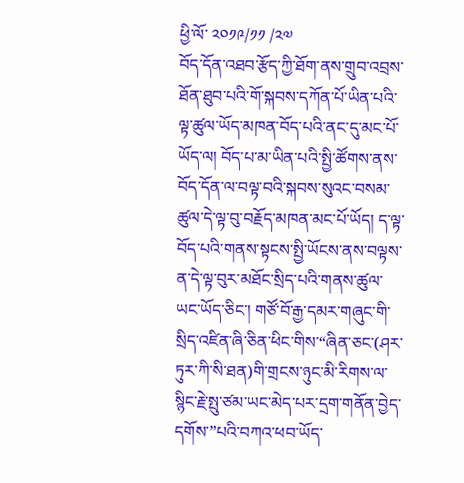ཕྱི་ལོ་ ༢༠༡༩/༡༡ /༢༧
བོད་དོན་འཐབ་རྩོད་ཀྱི་ཐོག་ནས་གྲུབ་འབྲས་ཐོན་ཐུབ་པའི་གོ་སྐབས་དཀོན་པོ་ཡིན་པའི་ལྟ་ཚུལ་ཡོད་མཁན་བོད་པའི་ནང་དུ་མང་པོ་ཡོད་ལ། བོད་པ་མ་ཡིན་པའི་སྤྱི་ཚོགས་ནས་བོད་དོན་ལ་བལྟ་བའི་སྐབས་སུའང་བསམ་ཚུལ་དེ་ལྟ་བུ་བརྗོད་མཁན་མང་པོ་ཡོད། ད་ལྟ་བོད་པའི་གནས་སྟངས་སྤྱི་ཡོངས་ནས་བལྟས་ན་དེ་ལྟ་བུར་མཐོང་སྲིད་པའི་གནས་ཚུལ་ཡང་ཡོད་ཅིང་། གཙོ་བོ་རྒྱ་དམར་གཞུང་གི་སྲིད་འཛིན་ཞི་ཅིན་ཕིང་གིས་“ཞིན་ཅང་(ཤར་ཏུར་ཀི་སི་ཐན)གི་གྲངས་ཉུང་མི་རིགས་ལ་སྙིང་རྗེ་སྤུ་ཙམ་ཡང་མེད་པར་དྲག་གནོན་བྱེད་དགོས་”པའི་བཀའ་ཕབ་ཡོད་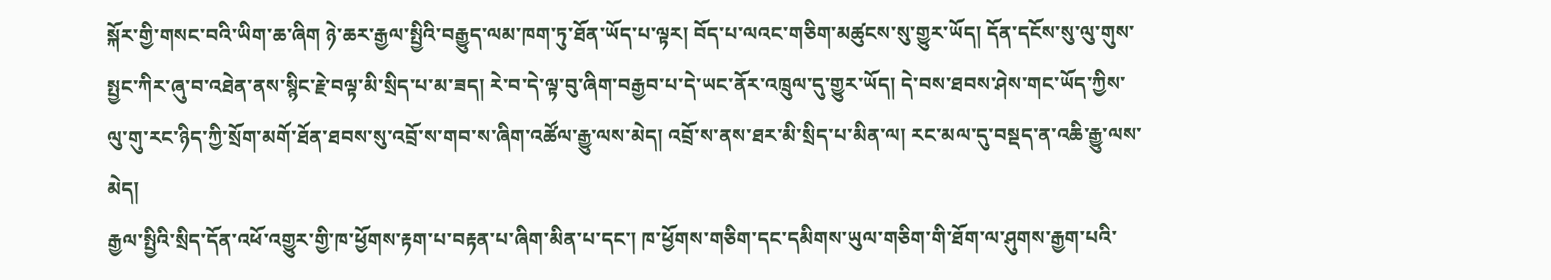སྐོར་གྱི་གསང་བའི་ཡིག་ཆ་ཞིག ཉེ་ཆར་རྒྱལ་སྤྱིའི་བརྒྱུད་ལམ་ཁག་ཏུ་ཐོན་ཡོད་པ་ལྟར། བོད་པ་ལའང་གཅིག་མཚུངས་སུ་གྱུར་ཡོད། དོན་དངོས་སུ་ལུ་གུས་སྤྱང་ཀིར་ཞུ་བ་འཐེན་ནས་སྙིང་རྗེ་བལྟ་མི་སྲིད་པ་མ་ཟད། རེ་བ་དེ་ལྟ་བུ་ཞིག་བརྒྱབ་པ་དེ་ཡང་ནོར་འཁྲུལ་དུ་གྱུར་ཡོད། དེ་བས་ཐབས་ཤེས་གང་ཡོད་ཀྱིས་ལུ་གུ་རང་ཉིད་ཀྱི་སྲོག་མགོ་ཐོན་ཐབས་སུ་འབྲོ་ས་གབ་ས་ཞིག་འཚོལ་རྒྱུ་ལས་མེད། འབྲོ་ས་ནས་ཐར་མི་སྲིད་པ་མིན་ལ། རང་མལ་དུ་བསྡད་ན་འཆི་རྒྱུ་ལས་མེད།
རྒྱལ་སྤྱིའི་སྲིད་དོན་འཕོ་འགྱུར་གྱི་ཁ་ཕྱོགས་རྟག་པ་བརྟན་པ་ཞིག་མིན་པ་དང་། ཁ་ཕྱོགས་གཅིག་དང་དམིགས་ཡུལ་གཅིག་གི་ཐོག་ལ་ཤུགས་རྒྱག་པའི་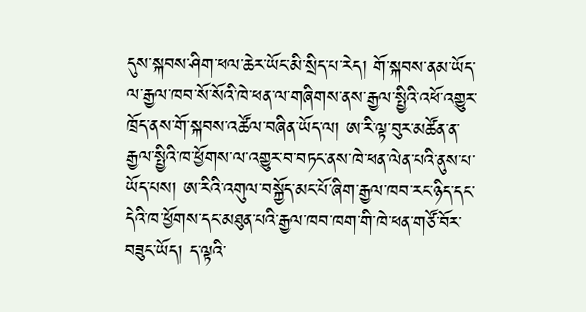དུས་སྐབས་ཤིག་ཕལ་ཆེར་ཡོང་མི་སྲིད་པ་རེད། གོ་སྐབས་ནམ་ཡོད་ལ་རྒྱལ་ཁབ་སོ་སོའི་ཁེ་ཕན་ལ་གཞིགས་ནས་རྒྱལ་སྤྱིའི་འཕོ་འགྱུར་ཁྲོད་ནས་གོ་སྐབས་འཚོལ་བཞིན་ཡོད་ལ། ཨ་རི་ལྟ་བུར་མཚོན་ན་རྒྱལ་སྤྱིའི་ཁ་ཕྱོགས་ལ་འགྱུར་བ་བཏང་ནས་ཁེ་ཕན་ལེན་པའི་ནུས་པ་ཡོད་པས། ཨ་རིའི་འགུལ་བསྐྱོད་མང་པོ་ཞིག་རྒྱལ་ཁབ་རང་ཉིད་དང་དེའི་ཁ་ཕྱོགས་དང་མཐུན་པའི་རྒྱལ་ཁབ་ཁག་གི་ཁེ་ཕན་གཙོ་བོར་བཟུང་ཡོད། ད་ལྟའི་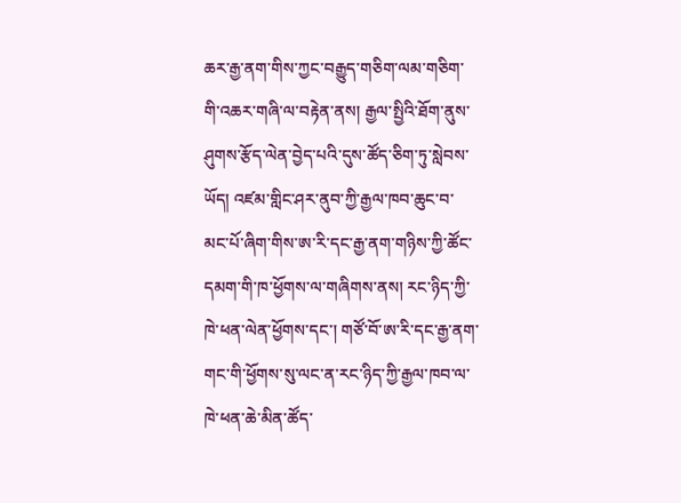ཆར་རྒྱ་ནག་གིས་ཀྱང་བརྒྱུད་གཅིག་ལམ་གཅིག་གི་འཆར་གཞི་ལ་བརྟེན་ནས། རྒྱལ་སྤྱིའི་ཐོག་ནུས་ཤུགས་རྩོད་ལེན་བྱེད་པའི་དུས་ཚོད་ཅིག་ཏུ་སླེབས་ཡོད། འཛམ་གླིང་ཤར་ནུབ་ཀྱི་རྒྱལ་ཁབ་ཆུང་བ་མང་པོ་ཞིག་གིས་ཨ་རི་དང་རྒྱ་ནག་གཉིས་ཀྱི་ཚོང་དམག་གི་ཁ་ཕྱོགས་ལ་གཞིགས་ནས། རང་ཉིད་ཀྱི་ཁེ་ཕན་ལེན་ཕྱོགས་དང་། གཙོ་བོ་ཨ་རི་དང་རྒྱ་ནག་གང་གི་ཕྱོགས་སུ་ལང་ན་རང་ཉིད་ཀྱི་རྒྱལ་ཁབ་ལ་ཁེ་ཕན་ཆེ་མིན་ཚོད་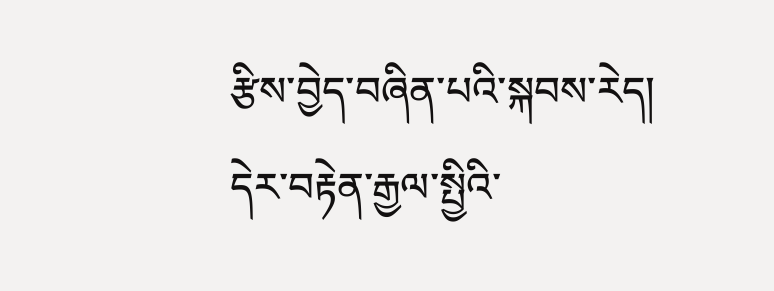རྩིས་བྱེད་བཞིན་པའི་སྐབས་རེད།
དེར་བརྟེན་རྒྱལ་སྤྱིའི་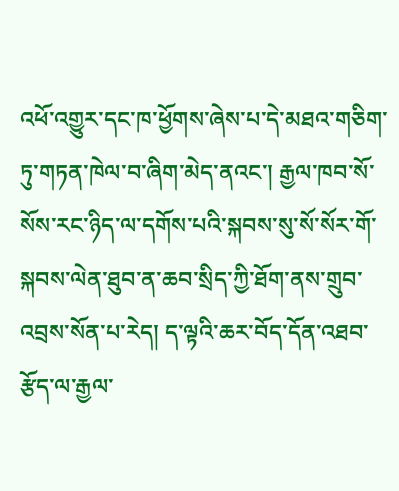འཕོ་འགྱུར་དང་ཁ་ཕྱོགས་ཞེས་པ་དེ་མཐའ་གཅིག་ཏུ་གཏན་ཁེལ་བ་ཞིག་མེད་ནའང་། རྒྱལ་ཁབ་སོ་སོས་རང་ཉིད་ལ་དགོས་པའི་སྐབས་སུ་སོ་སོར་གོ་སྐབས་ལེན་ཐུབ་ན་ཆབ་སྲིད་ཀྱི་ཐོག་ནས་གྲུབ་འབྲས་སོན་པ་རེད། ད་ལྟའི་ཆར་བོད་དོན་འཐབ་རྩོད་ལ་རྒྱལ་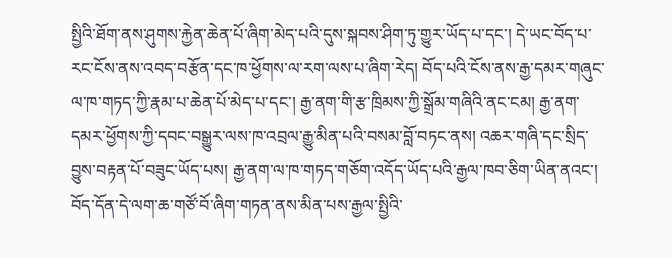སྤྱིའི་ཐོག་ནས་ཤུགས་རྐྱེན་ཆེན་པོ་ཞིག་མེད་པའི་དུས་སྐབས་ཤིག་ཏུ་གྱུར་ཡོད་པ་དང་། དེ་ཡང་བོད་པ་རང་ངོས་ནས་འབད་བརྩོན་དང་ཁ་ཕྱོགས་ལ་རག་ལས་པ་ཞིག་རེད། བོད་པའི་ངོས་ནས་རྒྱ་དམར་གཞུང་ལ་ཁ་གཏད་ཀྱི་རྣམ་པ་ཆེན་པོ་མེད་པ་དང་། རྒྱ་ནག་གི་རྩ་ཁྲིམས་ཀྱི་སྒྲོམ་གཞིའི་ནང་ངམ། རྒྱ་ནག་དམར་ཕྱོགས་ཀྱི་དབང་བསྒྱུར་ལས་ཁ་འབྲལ་རྒྱུ་མིན་པའི་བསམ་བློ་བཏང་ནས། འཆར་གཞི་དང་སྲིད་བྱུས་བརྟན་པོ་བཟུང་ཡོད་པས། རྒྱ་ནག་ལ་ཁ་གཏད་གཅོག་འདོད་ཡོད་པའི་རྒྱལ་ཁབ་ཅིག་ཡིན་ནའང་། བོད་དོན་དེ་ལག་ཆ་གཙོ་བོ་ཞིག་གཏན་ནས་མིན་པས་རྒྱལ་སྤྱིའི་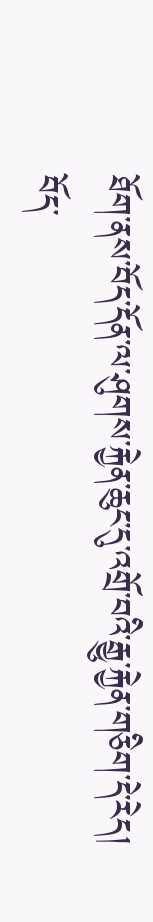ཐོག་ནས་བོད་དོན་ལ་ཤུགས་རྐྱེན་ཆུང་དུ་འགྲོ་བའི་རྒྱུ་རྐྱེན་གཅིག་དེ་རེད། བོད་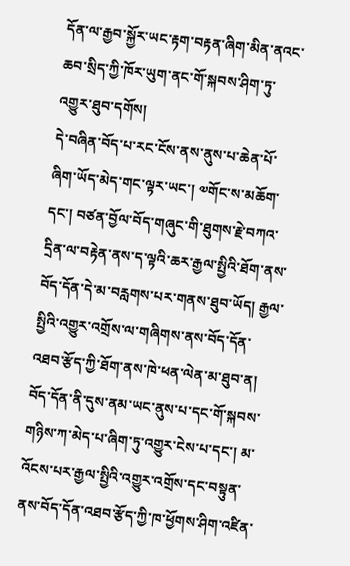དོན་ལ་རྒྱབ་སྐྱོར་ཡང་རྟག་བརྟན་ཞིག་མིན་ནའང་ཆབ་སྲིད་ཀྱི་ཁོར་ཡུག་ནང་གོ་སྐབས་ཤིག་ཏུ་འགྱུར་ཐུབ་དགོས།
དེ་བཞིན་བོད་པ་རང་ངོས་ནས་ནུས་པ་ཆེན་པོ་ཞིག་ཡོད་མེད་གང་ལྟར་ཡང་། ༧གོང་ས་མཆོག་དང་། བཙན་བྱོལ་བོད་གཞུང་གི་ཐུགས་རྗེ་བཀའ་དྲིན་ལ་བརྟེན་ནས་ད་ལྟའི་ཆར་རྒྱལ་སྤྱིའི་ཐོག་ནས་བོད་དོན་དེ་མ་བརླགས་པར་གནས་ཐུབ་ཡོད། རྒྱལ་སྤྱིའི་འགྱུར་འགྲོས་ལ་གཞིགས་ནས་བོད་དོན་འཐབ་རྩོད་ཀྱི་ཐོག་ནས་ཁེ་ཕན་ལེན་མ་ཐུབ་ན། བོད་དོན་ནི་དུས་ནམ་ཡང་ནུས་པ་དང་གོ་སྐབས་གཉིས་ཀ་མེད་པ་ཞིག་ཏུ་འགྱུར་ངེས་པ་དང་། མ་འོངས་པར་རྒྱལ་སྤྱིའི་འགྱུར་འགྲོས་དང་བསྟུན་ནས་བོད་དོན་འཐབ་རྩོད་ཀྱི་ཁ་ཕྱོགས་ཤིག་འཛིན་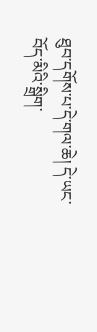ཐུབ་དགོས་པ་དེ་གལ་ཆེ། དེ་ཡང་བོད་མིའི་སྒྲིག་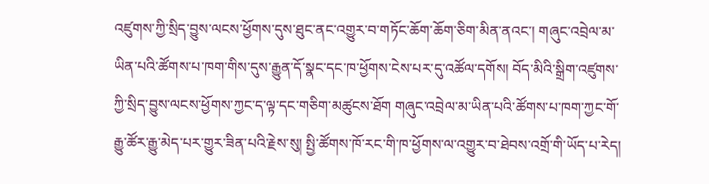འཛུགས་ཀྱི་སྲིད་བྱུས་ལངས་ཕྱོགས་དུས་ཐུང་ནང་འགྱུར་བ་གཏོང་ཆོག་ཆོག་ཅིག་མིན་ནའང་། གཞུང་འབྲེལ་མ་ཡིན་པའི་ཚོགས་པ་ཁག་གིས་དུས་རྒྱུན་དོ་སྣང་དང་ཁ་ཕྱོགས་ངེས་པར་དུ་འཚོལ་དགོས། བོད་མིའི་སྒྲིག་འཛུགས་ཀྱི་སྲིད་བྱུས་ལངས་ཕྱོགས་ཀྱང་ད་ལྟ་དང་གཅིག་མཚུངས་ཐོག གཞུང་འབྲེལ་མ་ཡིན་པའི་ཚོགས་པ་ཁག་ཀྱང་གོ་རྒྱུ་ཚོར་རྒྱུ་མེད་པར་གྱུར་ཟིན་པའི་རྗེས་སུ། སྤྱི་ཚོགས་ཁོ་རང་གི་ཁ་ཕྱོགས་ལ་འགྱུར་བ་ཐེབས་འགྲོ་གི་ཡོད་པ་རེད།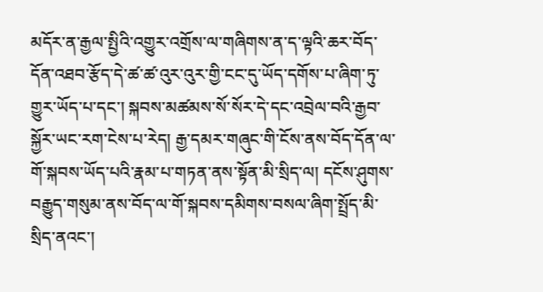མདོར་ན་རྒྱལ་སྤྱིའི་འགྱུར་འགྲོས་ལ་གཞིགས་ན་ད་ལྟའི་ཆར་བོད་དོན་འཐབ་རྩོད་དེ་ཚ་ཚ་འུར་འུར་གྱི་ངང་དུ་ཡོད་དགོས་པ་ཞིག་ཏུ་གྱུར་ཡོད་པ་དང་། སྐབས་མཚམས་སོ་སོར་དེ་དང་འབྲེལ་བའི་རྒྱབ་སྐྱོར་ཡང་རག་ངེས་པ་རེད། རྒྱ་དམར་གཞུང་གི་ངོས་ནས་བོད་དོན་ལ་གོ་སྐབས་ཡོད་པའི་རྣམ་པ་གཏན་ནས་སྟོན་མི་སྲིད་ལ། དངོས་ཤུགས་བརྒྱུད་གསུམ་ནས་བོད་ལ་གོ་སྐབས་དམིགས་བསལ་ཞིག་སྤྲོད་མི་སྲིད་ནའང་།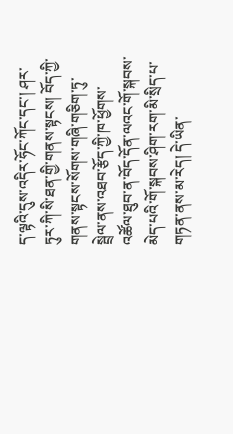ད་ལྟའི་དུས་འདིར་ཧོང་ཀོང་དང་། ཤར་ཏུར་ཀི་སི་ཐན་གྱི་གནས་སྟངས། བོད་ཀྱི་གནས་སྟངས་སོགས་གཞི་གཅིག་ཏུ་སྦྲེལ་ནས་འཐབ་རྩོད་ཀྱི་ཁ་ཕྱོགས་འཚོལ་ཐུབ་ན་བོད་དོན་ལའང་གོ་སྐབས་མེད་པའི་གོ་སྐབས་ཤིག་རག་མི་སྲིད་པ་གཏན་ནས་མ་རེད། དེ་ཡིན་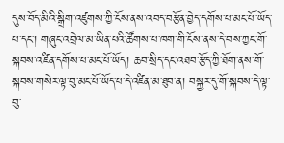དུས་བོད་མིའི་སྒྲིག་འཛུགས་ཀྱི་ངོས་ནས་འབད་བརྩོན་བྱེད་དགོས་པ་མང་པོ་ཡོད་པ་དང་། གཞུང་འབྲེལ་མ་ཡིན་པའི་ཚོགས་པ་ཁག་གི་ངོས་ནས་དེ་བས་ཀྱང་གོ་སྐབས་འཛིན་དགོས་པ་མང་པོ་ཡོད། ཆབ་སྲིད་དང་འཐབ་རྩོད་ཀྱི་ཐོག་ནས་གོ་སྐབས་གསེར་ལྟ་བུ་མང་པོ་ཡོད་པ་དེ་འཛིན་མ་ཐུབ་ན། བསྐྱར་དུ་གོ་སྐབས་དེ་ལྟ་བུ་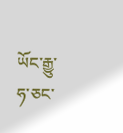ཡོང་རྒྱུ་ཧ་ཅང་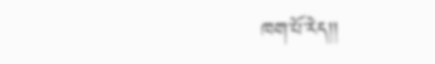ཁག་པོ་རེད།།